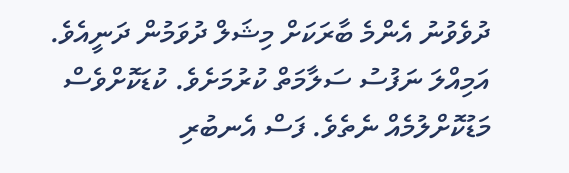ދުވެވުނު އެންމެ ބާރަކަށް މިޝަލް ދުވަމުން ދަނީއެވެ. އަމިއްލަ ނަފުސު ސަލާމަތް ކުރުމަށެވެ. ކުޑަކޮށްވެސް މަޑުކޮށްލުމެއް ނެތެވެ. ފަސް އެނބުރި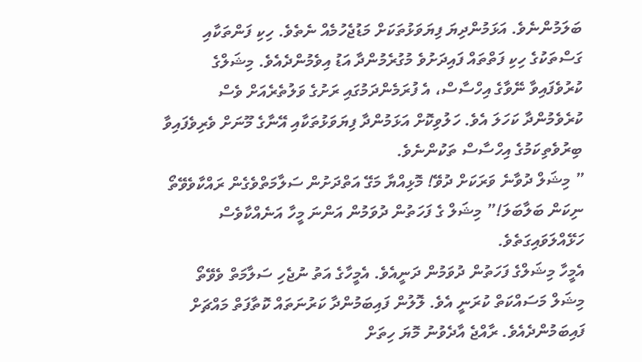ބަލަމުންނެވެ. އަޅަމުންދިޔަ ފިޔަވަޅުތަކަށް މަޑުޖެހުމެއް ނެތެވެ. ހިކި ފަންތަކާއި ގަސްތަކުގެ ހިކި ފަތްތައް ފައިދަށުވެ މުގުރެމުންދާ އަޑު އިވެމުންދެއެވެ. މިޝަލްގެ ކުރުވެފައިވާ ނޭވާގެ އިހްސާސް، އެ ފުރަމެންދަމުގައި ރަށުގެ ވަލުތެރެއަށް ވެސް ކުރެވެމުންދާ ކަހަލަ އެވެ. ހަލުވިކޮށް އަޅަމުންދާ ފިޔަވަޅުތަކާއި އޭނާގެ މޫނަށް ވެރިވެފައިވާ ބިރުވެތިކަމުގެ އިހްސާސް ތަކުންނެވެ.
” މިޝަލް ދުވާނެ ވަރަކަށް ދުވޭ! މޮޅިއްޔާ މަގޭ އަތްދަށުން ސަލާމަތްވެގެން ރައްކާވެވޭތޯ ނިކަން ބަލާބަލަ!” މިޝަލް ގެ ފަހަތުން ދުވަމުން އަންނަ މީހާ އަނެއްކާވެސް ހަޅޭއްލަވައިގަތެވެ.
އެމީހާ މިޝަލްގެ ފަހަތުން ދުވަމުން ދަނީއެވެ. އެމީހާގެ އަތު ނުޖެހި ސަލާމަތް ވެވޭތޯ މިޝަލް މަސައްކަތް ކުރަނީ އެވެ. ލޮލުން ފައިބަމުންދާ ކަރުނަތައް ކޮތާފަތް މައްޗަށް ފައިބަމުންދެއެވެ. ރާއްޖެ އާދެވުނު މޮޔަ ހިތަށް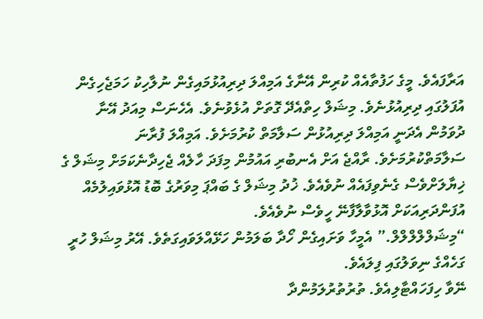އަރާފައެވެ. މީގެ ހަފުތާއެއް ކުރިން އޭނާގެ އަމިއްލަ ދިރިއުޅުމައިގެން ނުލާހިކު ހަމަޖެހިގެން އުފަލުގައި ދިރިއުޅުނެވެ. މިޝަލް ހިތްއެދޭ ގޮތަށް އުޅެވުނެވެ. އެހެނަސް މިއަދު އޭނާ ދުވަމުން އެދަނީ އަމިއްލަ ދިރިއުޅުން ސަލާމަތް ކުރުމަށެވެ. އަމިއްލަ ފުރާނަ ސަލާމަތްކުރުމަށެވެ. ރާއްޖެ އަށް އެނބުރި އައުމުން މިފަދަ ހާލެއް ޖެހިދާނެކަމަށް މިޝަލް ގެ ޚިޔާލަށްވެސް ގެނެވިފައެއް ނުވެއެވެ. ޚުދު މިޝަލް ގެ ބައްޕަ މިވަރުގެ ބޮޑު އޮޅުވައިލުމެއް އުފަންދަރިއަކަށް އޮޅުވާލާފާނޭ ހީވެސް ނުވެއެވެ.
“މިޝަލްލްލްލްލް.” އެމީހާ ވަށައިގެން ހޯދާ ބަލަމުން ހަޅޭއްލަވައިގަތެވެ. އޭރު މިޝަލް ހުރީ ގަހެއްގެ ނިވަލުގައި ފިލައެވެ.
ނޭވާ ހިފަހައްޓާލިއެވެ. ތުރުތުރުލަމުންދާ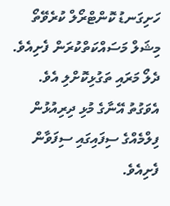ހަށިގަނޑު ކޮންޓްރޯލް ކުރެވޭތޯ މިޝަލް މަސައްކަތްކުރަން ފެށިއެވެ. ދެލޯ މަރައި ތަގުޅިކޮށްލި އެވެ. އެވަގުތު އޭނާގެ މުޅި ދިރިއުޅުން ފިލްމެއްގެ ސިފައިގައި ސިފަވާން ފެށިއެވެ.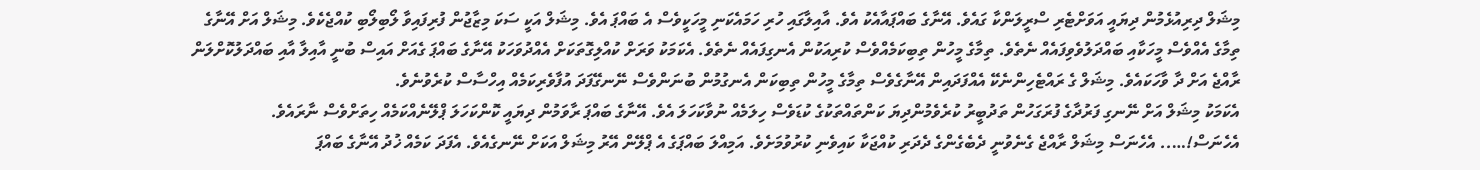މިޝަލް ދިރިއުޅެމުން ދިޔައީ އަވަށްޓެރި ސްރީލަންކާ ގައެވެ. އޭނާގެ ބައްޕައާއެކު އެވެ. އާއިލާގައި ހުރި ހަމައެކަނި މީހަކީވެސް އެ ބައްޕަ އެވެ. މިޝަލް އަކީ ސަކަ މިޒާޖުން ފުރިފައިވާ ލޯބިލޯބި ކުއްޖެކެވެ. މިޝަލް އަށް އޭނާގެ ތިމާގެ އެއްވެސް މީހަކާއި ބައްދަލުވެވިފައެއް ނެތެވެ. ތިމާގެ މީހުން ތިބިކަމެއްވެސް ކުރިއަކުން އެނގިފައެއް ނެތެވެ. އެކަމަކު ވަރަށް ކުއްލިގޮތަކަށް އެއްދުވަހަކު އޭނާގެ ބައްޕަ ގެއަށް އައިސް ބުނީ އާއިލާ އާއި ބައްދަލުކޮށްލަން ރާއްޖެ އަށް ދާ ވާހަކައެވެ. މިޝަލް ގެ ރައްޓެހިންނެކޭ އެއްފަދައިން އޭނާގެވެސް ތިމާގެ މީހުން ތިބިކަން އެނގުމުން ބުނަންވެސް ނޭނގޭފަދަ އުފާވެރިކަމެއް އިހްސާސް ކުރެވުނެވެ.
އެކަމަކު މިޝަލް އަށް ނޭނގި ފަރުދާގެ ފުރަގަހުން ތަދުބީރު ކުރެވެމުންދިޔަ ކަންތައްތަކުގެ ކުޑަވެސް ހިލަމެއް ނުވާކަހަލަ އެވެ. އޭނާގެ ބައްޕަ ރާވަމުން ދިޔައީ ކޮންކަހަލަ ޕްލޭނެއްކަމެއް ހިތަށްވެސް ނާރައެވެ. އެހެނަސް!….. އެހެނަސް މިޝަލް ރާއްޖެ ގެނެވުނީ ދެބެގެންގެ ދެދަރި ކުއްޖަކާ ކައިވެނި ކުރުވުމަށެވެ. އަމިއްލަ ބައްޕަގެ އެ ޕްލޭން އޭރު މިޝަލް އަކަށް ނޭނގެއެވެ. އެފަދަ ކަމެއް ޚުދު އޭނާގެ ބައްޕަ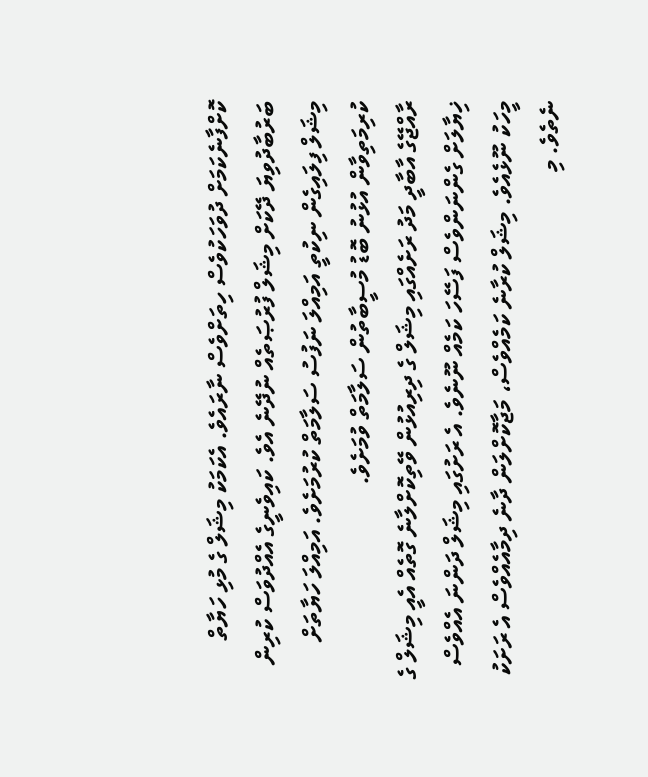ކޮށްފާނެކަމަށް ދުވަހަކުވެސް ހިތަށްވެސް ނާރައެވެ. އެކަމަކު މިޝަލް ގެ މުޅި ހަޔާތް ބަރުބާދުވިޔަ ދޭކަށް މިޝަލް ފުރުޞަތެއް ނުދޭނެ އެވެ. ކައިވެނީގެ އެއްދުވަސް ކުރިން މިޝަލް ފިލައިގެން ނިކުތީ އަމިއްލަ ނަފުސު ސަލާމަތް ކުރުމަށެވެ. އަމިއްލަ ހަޔާތަށް ކުރިމަތިވާން އުޅުނު ބޮޑު މުސީބާތުން ސަލާމަތް ވުމަށެވެ.
ރާއްޖޭގެ އާބާދީ މަދު ރަށެއްގައި މިޝަލް ގެ ދިރިއުޅުން ވޭތިކޮށްލާނެ ގޮތެއް އެއީ މިޝަލް ގެ ޚިޔާލަށް ގެންނަންވެސް ފަސޭހަ ކަމެއް ނޫނެވެ. އެ ރަށުގައި މިޝަލް ދަންނަ އެއްވެސް މީހަކު ނޫޅެއެވެ. މިޝަލް ކުރާނެ ކަމެއްވެސް، މަޖާކޮށްލަން ދާނެ ދިމާއެއްވެސް އެ ރަށަކު ނެތެވެ. މި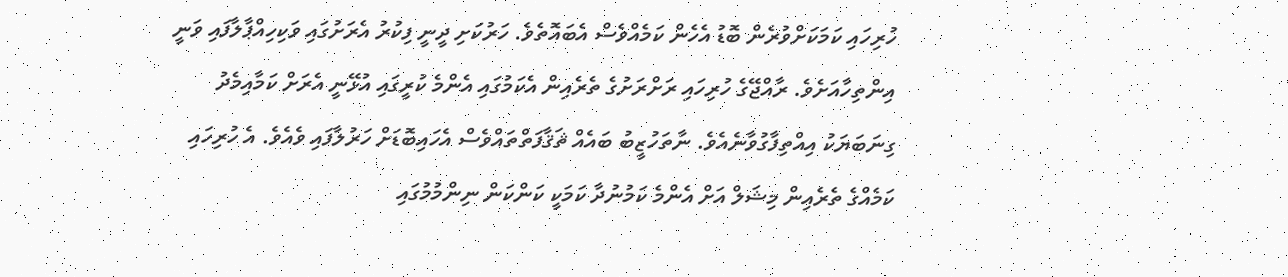ހުރިހައި ކަމަކަށްވުރެން ބޮޑު އެހެން ކަމެއްވެސް އެބައޮތެވެ. ހަރުކަށި ދީނީ ފިކުރު އެރަށުގައި ވަކިހިއްޕާލާފައި ވަނީ އިންތިހާއަށެވެ. ރާއްޖޭގެ ހުރިހައި ރަށްރަށުގެ ތެރެއިން އެކަމުގައި އެންމެ ކުރީގައި އުޅޭނީ އެރަށް ކަމާއިމެދު ގިނަބަޔަކު އިއްތިފާގުވާނެއެވެ. ނާތަހުޒީބު ބައެއް ޘަޤާފަތްތައްވެސް އެހައިބޮޑަށް ހަރުލާފައި ވެއެވެ. އެ ހުރިހައި ކަމެއްގެ ތެރެއިން މިޝަލް އަށް އެންމެ ކަމުނުދާ ކަމަކީ ކަންކަން ނިންމުމުގައި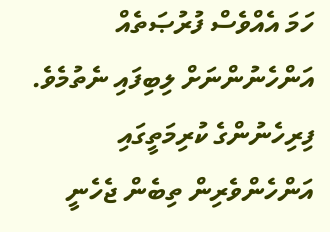ހަމަ އެއްވެސް ފުރުޞަތެއް އަންހެނުންނަށް ލިބިފައި ނެތުމެވެ. ފިރިހެނުންގެ ކުރިމަތީގައި އަންހެންވެރިން ތިބެން ޖެހެނީ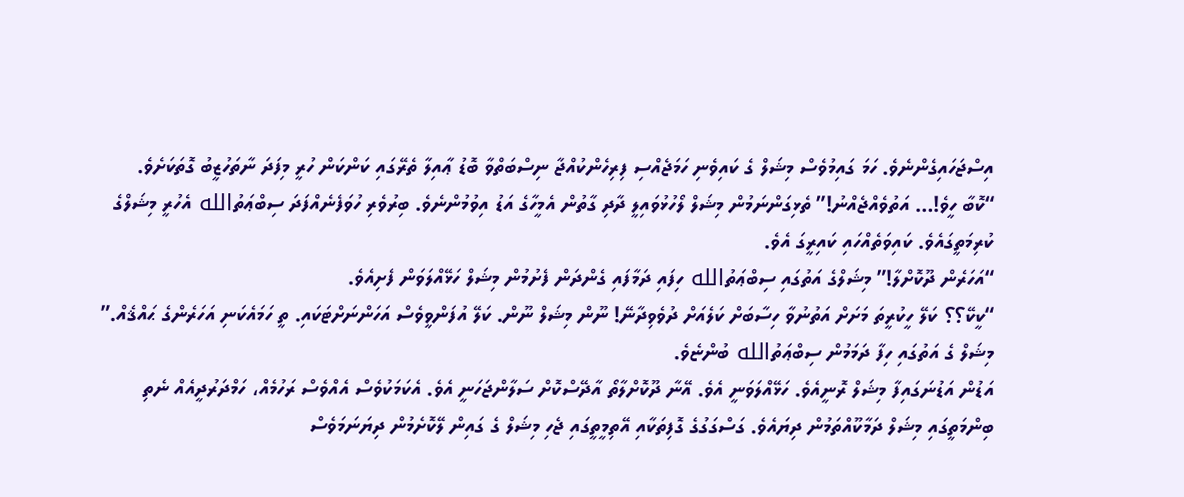އިސްޖަހައިގެންނެވެ. ހަމަ ގައިމުވެސް މިޝަލް ގެ ކައިވެނި ހަމަޖެއްސި ފިރިހެންކުއްޖާ ނިސްބަތްވާ ބޮޑު ޢާއިލާ ތެރޭގައި ކަންކަން ހުރީ މިފަދަ ނާތަހުޒީބު ގޮތަކަށެވެ.
“ކޮބާ ހީވެ!… އަތުވެއްޖެއްނު!” ތެޅިގަންނަމުން މިޝަލް ލޯހުޅުވައިލީ ދާދި ގާތުން އެމީހާގެ އަޑު އިވުމުންނެވެ. ބިރުވެރި ހުވަފެނެއްފަދަ ސިބްޢަތުالله އެހުރީ މިޝަލްގެ ކުރިމަތީގައެވެ. ކައިވަތެއްހައި ކައިރީގަ އެވެ.
“އަހަރެން ދޫކޮށްލާ!” މިޝަލްގެ އަތުގައި ސިބްޢަތުالله ހިފައި ދަމާފައި ގެންދަން ފެށުމުން މިޝަލް ހަޅޭއްލަވަން ފެށިއެވެ.
“ކީކޭ؟؟ ކަލޭ ހީކުރީތަ މަށަށް އަތުނުވާ ހިސާބަށް ކަލެއަށް ދުވެވިދާނޭ! ނޫން މިޝަލް ނޫން. ކަލޭ އުފަންވީވެސް އަހަންނަށްޓަކައި. ތީ ހަމައެކަނި އަހަރެންގެ ޙައްޤެއް.” މިޝަލް ގެ އަތުގައި ހިފާ ދަމަމުން ސިބްޢަތުالله ބުންޏެވެ.
އަޑުން އަޑުނަގައިފާ މިޝަލް ރޮނީއެވެ. ހަޅޭއްލަވަނީ އެވެ. އޭނާ ދޫކޮށްލާތޯ އާދޭސްކޮށް ސަލާންޖަހަނީ އެވެ. އެކަމަކުވެސް އެއްވެސް ރަހުމެއް، ހަމްދަރުދީއެއް ނެތި ބިންމަތީގައި މިޝަލް ދަމާކޫއްތަމުން ދިޔައެވެ. ގަސްގަގުގެ ގޮފިތަކާއި އޭތިމީތީގައި ޖެހި މިޝަލް ގެ ގައިން ލޭކޮށެމުން ދިޔަނަމަވެސް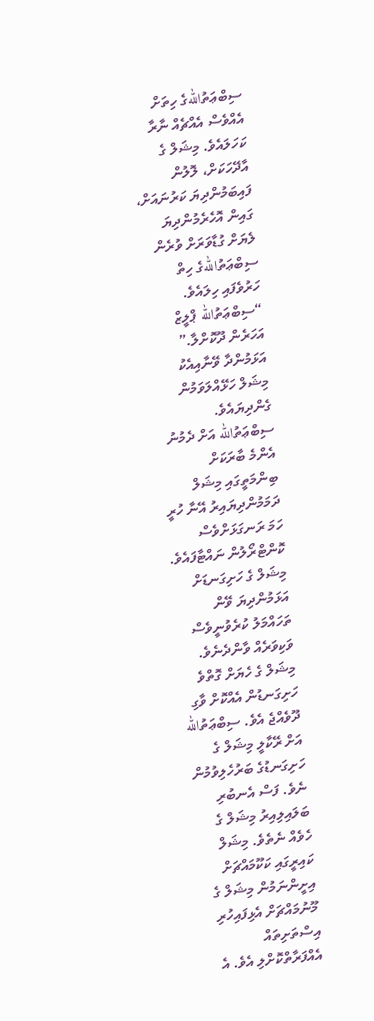ސިބްޢަތުاللهގެ ހިތަށް އެއްވެސް އެއްޗެއް ނާރާ ކަހަލައެވެ. މިޝަލް ގެ އާދޭހަކަށް، ލޮލުން ފައިބަމުންދިޔަ ކަރުނައަށް، ގައިން އޮހެރެމުންދިޔަ ލެޔަށް ގުޑާވަރަށް ވުރެން ސިބްޢަތުاللهގެ ހިތް ހަރުވެފައި ހިލައެވެ.
“ސިބްޢަތުالله ޕްލީޒް އަހަރެން ދޫކޮށްލާ.” އަޅަމުންދާ ވޭނާއިއެކު މިޝަލް ހަޅޭއްލަވަމުން ގެންދިޔައެވެ.
ސިބްޢަތުالله އަށް ދެމުނު އެންމެ ބާރަކަށް ބިންމަތީގައި މިޝަލް ދަމަމުންދިޔައިރު އޭނާ ހުރީ ހަމަ ރަނގަޅަށްވެސް ކޮންޓްރޯލުން ނައްޓާފައެވެ. މިޝަލް ގެ ހަށިގަނޑަށް އަޅަމުންދިޔަ ވޭން ތަހައްމަލު ކުރެވުނީވެސް ވަކިވަރެއް ވާންދެނެވެ. މިޝަލް ގެ ހެޔަށް ގޮތްވެ ހަށިގަނޑުން އެއްކޮށް ވާގި ދޫވެއްޖެ އެވެ. ސިބްޢަތުالله އަށް ރޭކާލީ މިޝަލް ގެ ހަށިގަނޑުގެ ބަރުހެލިވުމުން ނެވެ. ފަސް އެނބުރި ބަލައިލިއިރު މިޝަލް ގެ ހެވެއް ނެތެވެ. މިޝަލް ކައިރީގައި ކަކޫމައްޗަށް އިށީންނަމުން މިޝަލް ގެ މޫނުމައްޗަށް އެޅިފައިހުރި އިސްތަށިތައް އެއްފަރާތްކޮށްލި އެވެ. އެ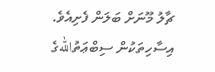ޗާލު މޫނަށް ބަލަން ފެށިއެވެ. އިސާހިތަކުން ސިބްޢަތުاللهގެ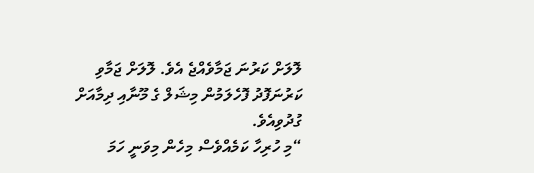ލޮލަށް ކަރުނަ ޖަމާވެއްޖެ އެވެ. ލޮލަށް ޖަމާވި ކަރުނަފޮދު ފޮހެލަމުން މިޝަލް ގެ މޫނާއި ދިމާއަށް ގުދުވިއެވެ.
“މި ހުރިހާ ކަމެއްވެސް މިހެން މިވަނީ ހަމަ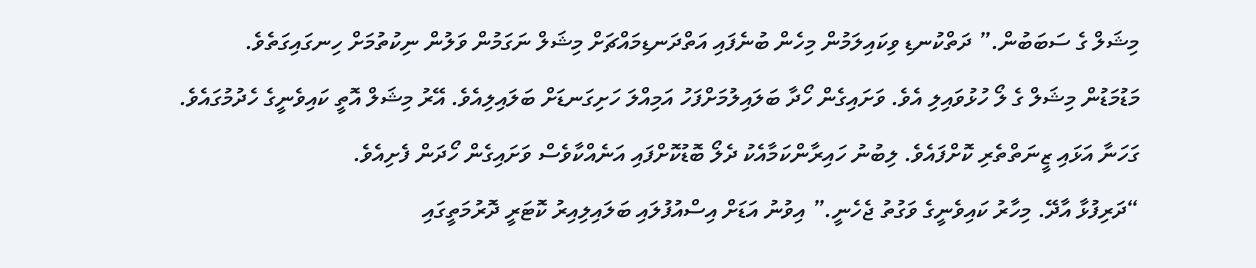މިޝަލް ގެ ސަބަބުން.” ދަތްކުނޑި ވިކައިލަމުން މިހެން ބުނެފައި އަތްދަނޑިމައްޗަށް މިޝަލް ނަގަމުން ވަލުން ނިކުތުމަށް ހިނގައިގަތެވެ.
މަޑުމަޑުން މިޝަލް ގެ ލޯ ހުޅުވައިލި އެވެ. ވަށައިގެން ހޯދާ ބަލައިލުމަށްފަހު އަމިއްލަ ހަށިގަނޑަށް ބަލައިލިއެވެ. އޭރު މިޝަލް އޮތީ ކައިވެނީގެ ހެދުމުގައެވެ. ގަހަނާ އަޅައި ޒީނަތްތެރި ކޮށްފައެވެ. ލިބުނު ހައިރާންކަމާއެކު ދެލޯ ބޮޑުކޮށްފައި އަނެއްކާވެސް ވަށައިގެން ހޯދަން ފެށިއެވެ.
“ދަރިފުޅާ އާދޭ. މިހާރު ކައިވެނީގެ ވަގުތު ޖެހެނީ.” އިވުނު އަޑަށް އިސްއުފުލައި ބަލައިލިއިރު ކޮޓަރީ ދޮރުމަތީގައި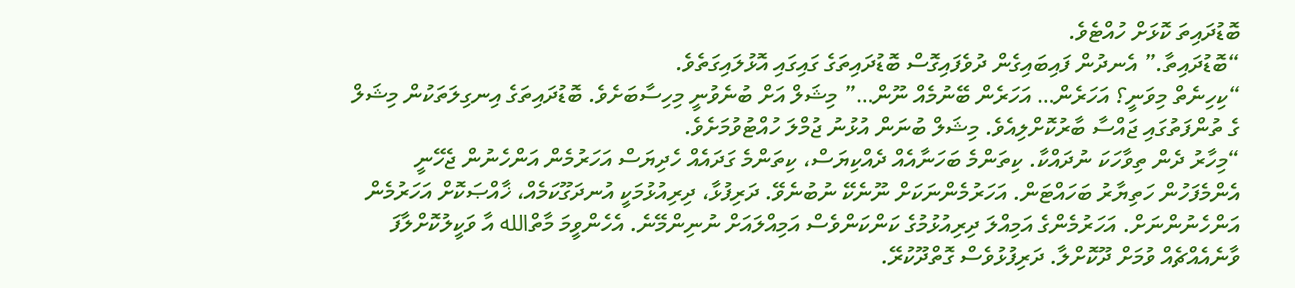ބޮޑުދައިތަ ކޮޅަށް ހުއްޓެވެ.
“ބޮޑުދައިތާ.” އެނދުން ފައިބައިގެން ދުވެފައިގޮސް ބޮޑުދައިތަގެ ގައިގައި އޮޅުލައިގަތެވެ.
“ކިހިނެތް މިވަނީ؟ އަހަރެން… އަހަރެން ބޭނުމެއް ނޫން…” މިޝަލް އަށް ބުނެވުނީ މިހިސާބަށެވެ. ބޮޑުދައިތަގެ އިނގިލަތަކުން މިޝަލް ގެ ތުންފަތުގައި ޖައްސާ ބާރުކޮށްލިއެވެ. މިޝަލް ބުނަން އުޅުނު ޖުމްލަ ހުއްޓުވުމަށެވެ.
“މިހާރު ދެން ތިވާހަކަ ނުދައްކާ. ކިތަންމެ ބަހަނާއެއް ދެއްކިޔަސް، ކިތަންމެ ގަދައެއް ހެދިޔަސް އަހަރުމެން އަންހެނުން ޖެހޭނީ އެންމެފަހުން ހަތިޔާރު ބަހައްޓަން. އަހަރުމެންނަކަށް ނޫނެކޭ ނުބުނެވޭ. ދަރިފުޅާ، ދިރިއުޅުމަކީ އުނދަގޫކަމެއް، ޚާއްޞަކޮށް އަހަރުމެން އަންހެނުންނަށް. އަހަރުމެންގެ އަމިއްލަ ދިރިއުޅުމުގެ ކަންކަންވެސް އަމިއްލައަށް ނުނިންމޭނެ. އެހެންވީމަ މާތްالله އާ ވަކީލުކޮށްލާފަ ވާނެއެއްޗެއް ވުމަށް ދޫކޮށްލާ. ދަރިފުޅުވެސް ގޮތްދޫކުރޭ.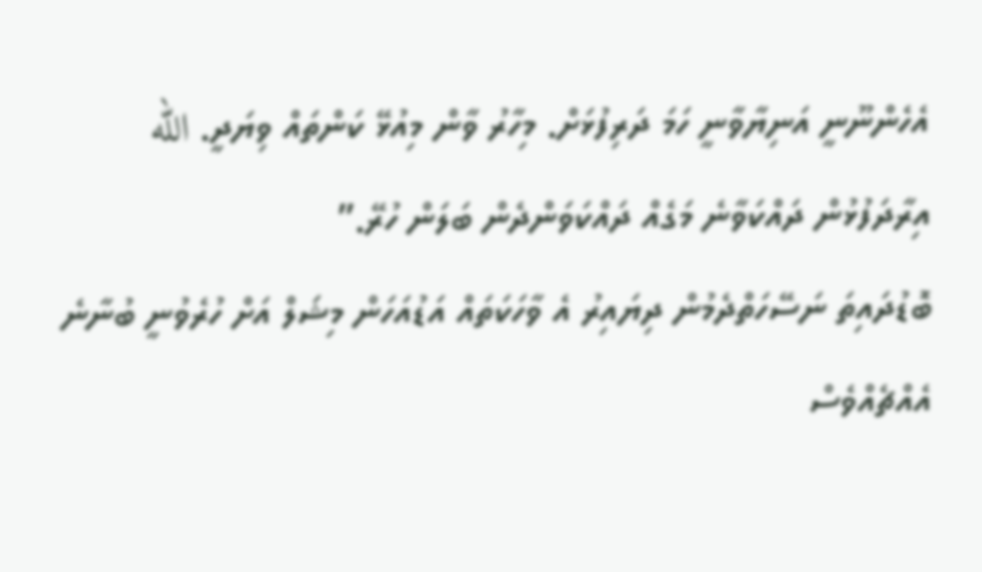އެހެންނޫނީ އަނިޔާވާނީ ހަމަ ދަރިފުޅަށް. މިހާރު ވާން މިއުޅޭ ކަންތައް ވިޔަދީ. الله އިރާދަފުޅުން ދައްކަވާނެ މަގެއް ދައްކަވަންދެން ބަލަން ހުރޭ.”
ބޮޑުދައިތަ ނަސޭހަތްދެމުން ދިޔައިރު އެ ވާހަކަތައް އަޑުއަހަން މިޝަލް އަށް ހުރެވުނީ ބުނާނެ އެއްޗެއްވެސް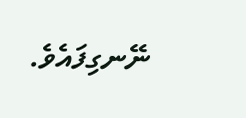ނޭނގިފައެވެ.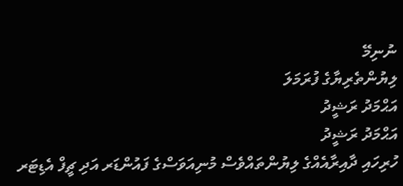ނުނިމޭ
ލިޔުންތެރިޔާގެ ފުރަމަލަ
އަޙްމަދު ރަޝީދު
އަޙްމަދު ރަޝީދު
ހުރިހައި ދާއިރާއެއްގެ ލިޔުންތައްވެސް މުނިއަވަސްގެ ފައުންޑަރ އަދި ޗީފް އެޑިޓަރ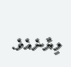ލިޔާނެއެވެ.